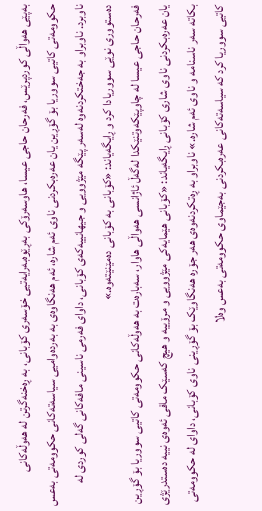بەپێی هەواڵی کوردپرێس، فەرحان حاجی عیسا، هاوسەرۆکی بەڕێوەبەرایەتیی خۆسەری کۆبانی، بە ڕەخنەگرتن لە هەوڵەکانی حکوومەتی کاتیی سووریا بۆ گۆڕین یان عەرەبکردنی ناوی ئەم شارە، ئەم هەنگاوەی بە بەردەوامیی سیاسەتەکانی حکوومەتی بەعس ناوبرد. ناوبراو بە جەختکردنەوە لەسەر پێگە مێژوویی و جیهانییەکەی کۆبانی، داوای فەرمی ناسینی مافەکانی گەلی کوردی لە دەستووری نوێی سووریادا کرد و ڕایگەیاند: «کۆبانی بە کۆبانی دەمێنێتەوە.»
فەرحان حاجی عیسا لە چاوپێکەوتنێکدا لەگەڵ ئاژانسی هەواڵی هاوار، سەبارەت بە هەوڵەکانی حکوومەتی کاتیی سووریا بۆ گۆڕین یان عەرەبکردنی ناوی شاری کۆبانی ڕایگەیاند: «کۆبانی هێمایەکی مێژوویی و مرۆییە و هیچ کەسێک مافی ئەوەی نییە دەستدرێژی بکاتە سەر ناسنامە و ناوی ئەم شارە.» ناوبراو بە ڕەتکردنەوەی هەر جۆرە هەنگاوێک بۆ گۆڕینی ناوی کۆبانی، داوای لە حکوومەتی کاتیی سووریا کرد کە سیاسەتەکانی عەرەبکردنی بەجێماوی حکوومەتی بەعس وەلا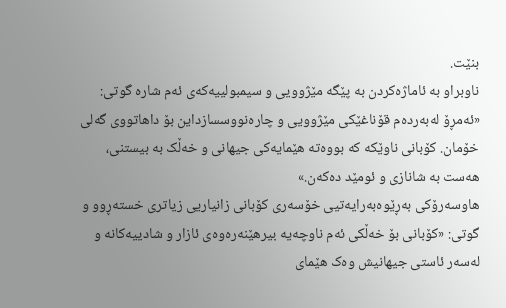بنێت.
ناوبراو بە ئاماژەکردن بە پێگە مێژوویی و سیمبولییەکەی ئەم شارە گوتی: «ئەمڕۆ لەبەردەم قۆناغێکی مێژوویی و چارەنووسسازداین بۆ داهاتووی گەلی خۆمان. کۆبانی ناوێکە کە بووەتە هێمایەکی جیهانی و خەڵک بە بیستنی، هەست بە شانازی و ئومێد دەکەن.»
هاوسەرۆکی بەڕێوەبەرایەتیی خۆسەری کۆبانی زانیاریی زیاتری خستەڕوو و گوتی: «کۆبانی بۆ خەڵکی ئەم ناوچەیە بیرهێنەرەوەی ئازار و شادییەکانە و لەسەر ئاستی جیهانیش وەک هێمای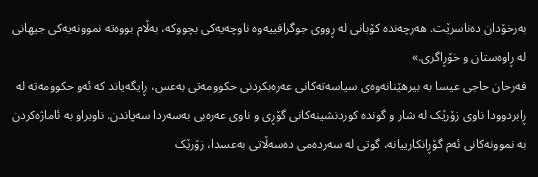بەرخۆدان دەناسرێت. هەرچەندە کۆبانی لە ڕووی جوگرافییەوە ناوچەیەکی بچووکە، بەڵام بووەتە نموونەیەکی جیهانی لە ڕاوەستان و خۆڕاگری.»
فەرحان حاجی عیسا بە بیرهێنانەوەی سیاسەتەکانی عەرەبکردنی حکوومەتی بەعس، ڕایگەیاند کە ئەو حکوومەتە لە ڕابردوودا ناوی زۆرێک لە شار و گوندە کوردنشینەکانی گۆڕی و ناوی عەرەبی بەسەردا سەپاندن. ناوبراو بە ئاماژەکردن بە نموونەکانی ئەم گۆڕانکارییانە، گوتی لە سەردەمی دەسەڵاتی بەعسدا، زۆرێک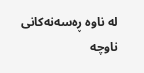لە ناوە ڕەسەنەکانی ناوچە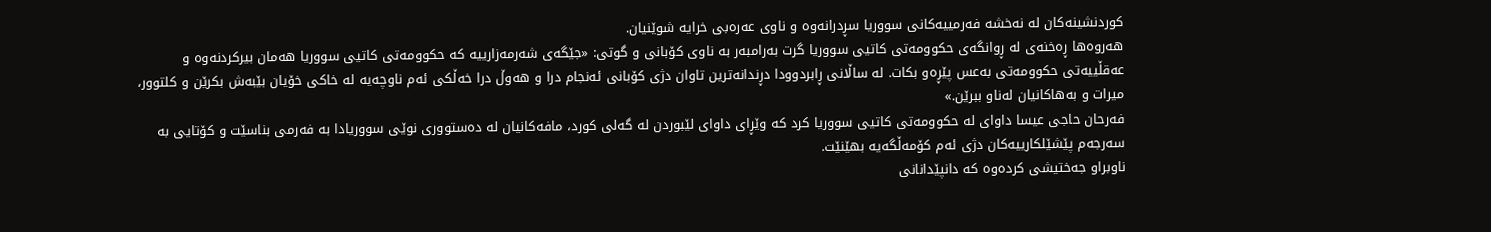کوردنشینەکان لە نەخشە فەرمییەکانی سووریا سڕدرانەوە و ناوی عەرەبی خرایە شوێنیان.
هەروەها ڕەخنەی لە ڕوانگەی حکوومەتی کاتیی سووریا گرت بەرامبەر بە ناوی کۆبانی و گوتی: «جێگەی شەرمەزارییە کە حکوومەتی کاتیی سووریا هەمان بیرکردنەوە و عەقڵییەتی حکوومەتی بەعس پێڕەو بکات. لە ساڵانی ڕابردوودا دڕندانەترین تاوان دژی کۆبانی ئەنجام درا و هەوڵ درا خەڵکی ئەم ناوچەیە لە خاکی خۆیان بێبەش بکرێن و کلتوور، میرات و بەهاکانیان لەناو ببرێن.»
فەرحان حاجی عیسا داوای لە حکوومەتی کاتیی سووریا کرد کە وێڕای داوای لێبوردن لە گەلی کورد، مافەکانیان لە دەستووری نوێی سووریادا بە فەرمی بناسێت و کۆتایی بە سەرجەم پێشێلکارییەکان دژی ئەم کۆمەڵگەیە بهێنێت.
ناوبراو جەختیشی کردەوە کە دانپێدانانی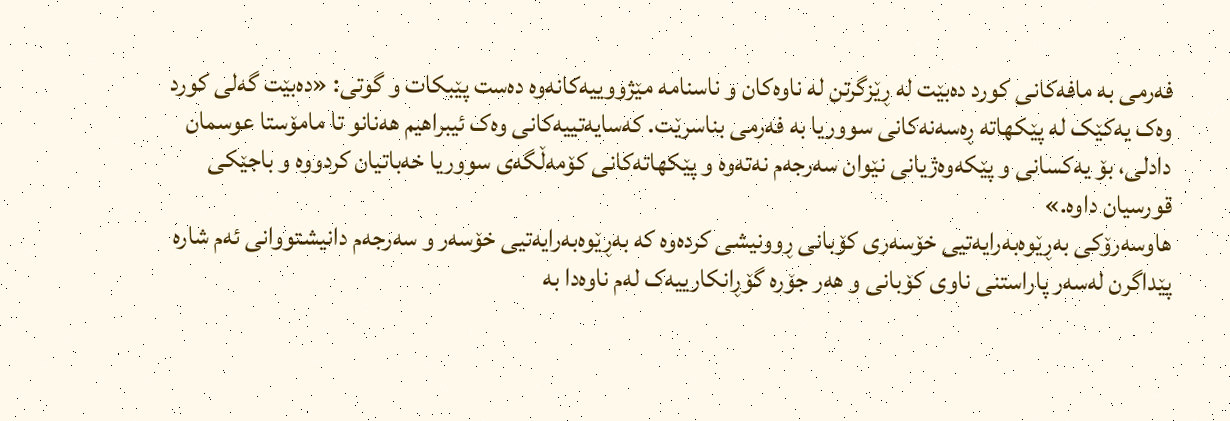فەرمی بە مافەکانی کورد دەبێت لە ڕێزگرتن لە ناوەکان و ناسنامە مێژووییەکانەوە دەست پێبکات و گوتی: «دەبێت گەلی کورد وەک یەکێک لە پێکهاتە ڕەسەنەکانی سووریا بە فەرمی بناسرێت. کەسایەتییەکانی وەک ئیبراهیم هەنانو تا مامۆستا عوسمان دادلی، بۆ یەکسانی و پێکەوەژیانی نێوان سەرجەم نەتەوە و پێکهاتەکانی کۆمەڵگەی سووریا خەباتیان کردووە و باجێکی قورسیان داوە.»
هاوسەرۆکی بەڕێوەبەرایەتیی خۆسەری کۆبانی ڕوونیشی کردەوە کە بەڕێوەبەرایەتیی خۆسەر و سەرجەم دانیشتووانی ئەم شارە پێداگرن لەسەر پاراستنی ناوی کۆبانی و هەر جۆرە گۆڕانکارییەک لەم ناوەدا بە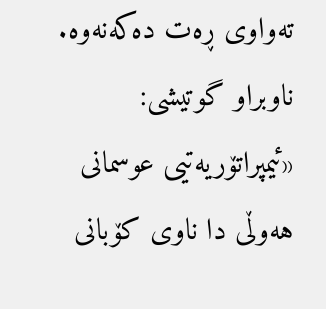تەواوی ڕەت دەکەنەوە.
ناوبراو گوتیشی: «ئیمپراتۆریەتیی عوسمانی هەوڵی دا ناوی کۆبانی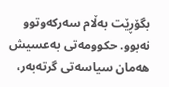بگۆڕێت بەڵام سەرکەوتوو نەبوو. حکوومەتی بەعسیش هەمان سیاسەتی گرتەبەر،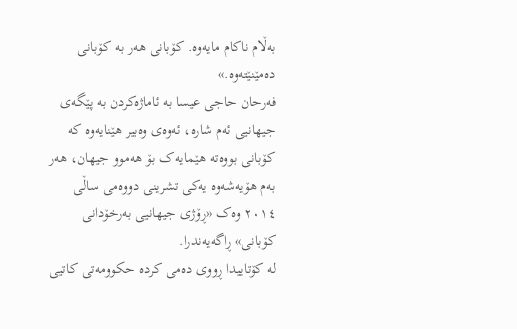بەڵام ناکام مایەوە. کۆبانی هەر بە کۆبانی دەمێنێتەوە.»
فەرحان حاجی عیسا بە ئاماژەکردن بە پێگەی جیهانیی ئەم شارە، ئەوەی وەبیر هێنایەوە کە کۆبانی بووەتە هێمایەک بۆ هەموو جیهان، هەر بەم هۆیەشەوە یەکی تشرینی دووەمی ساڵی ٢٠١٤ وەک «ڕۆژی جیهانیی بەرخۆدانی کۆبانی» ڕاگەیەندرا.
لە کۆتاییدا ڕووی دەمی کردە حکوومەتی کاتیی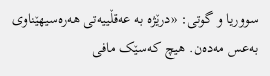سووریا و گوتی: «درێژە بە عەقڵییەتی هەرەسیهێناوی بەعس مەدەن. هیچ کەسێک مافی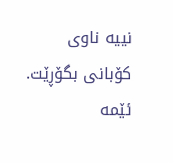نییە ناوی کۆبانی بگۆڕێت. ئێمە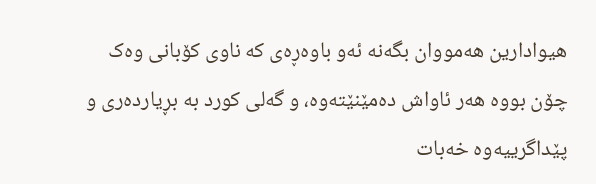هیوادارین هەمووان بگەنە ئەو باوەڕەی کە ناوی کۆبانی وەک چۆن بووە هەر ئاواش دەمێنێتەوە، و گەلی کورد بە بڕیاردەری و پێداگرییەوە خەبات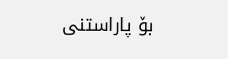بۆ پاراستنی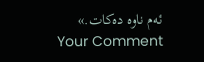ئەم ناوە دەکات.»
Your Comment